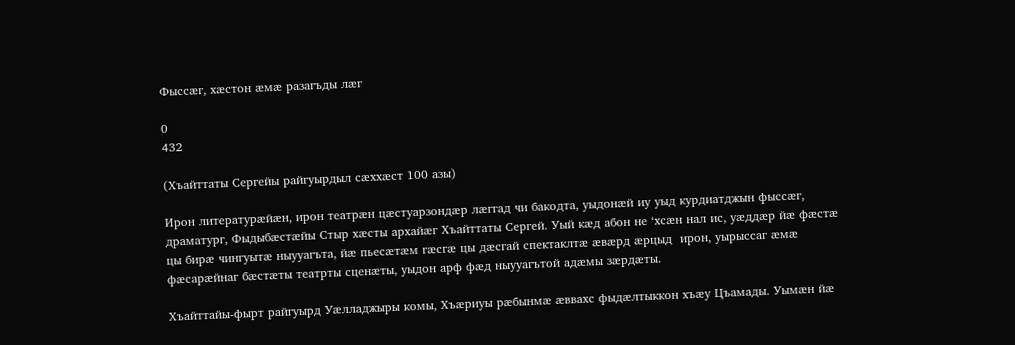Фыссӕг, хӕстон ӕмӕ разагъды лӕг

0
432

(Хъайттаты Сергейы райгуырдыл сӕххӕст 100 азы)

Ирон литературӕйӕн, ирон театрӕн цӕстуарзондӕр лӕггад чи бакодта, уыдонӕй иу уыд курдиатджын фыссӕг, драматург, Фыдыбӕстӕйы Стыр хӕсты архайӕг Хъайттаты Сергей. Уый кӕд абон не ‘хсӕн нал ис, уӕддӕр йӕ фӕстӕ цы бирӕ чингуытӕ ныууагъта, йӕ пьесӕтӕм гӕсгӕ цы дӕсгай спектаклтӕ ӕвӕрд ӕрцыд  ирон, уырыссаг ӕмӕ фӕсарӕйнаг бӕстӕты театрты сценӕты, уыдон арф фӕд ныууагътой адӕмы зӕрдӕты.

Хъайттайы-фырт райгуырд Уӕлладжыры комы, Хъӕриуы рӕбынмӕ ӕввахс фыдӕлтыккон хъӕу Цъамады. Уымӕн йӕ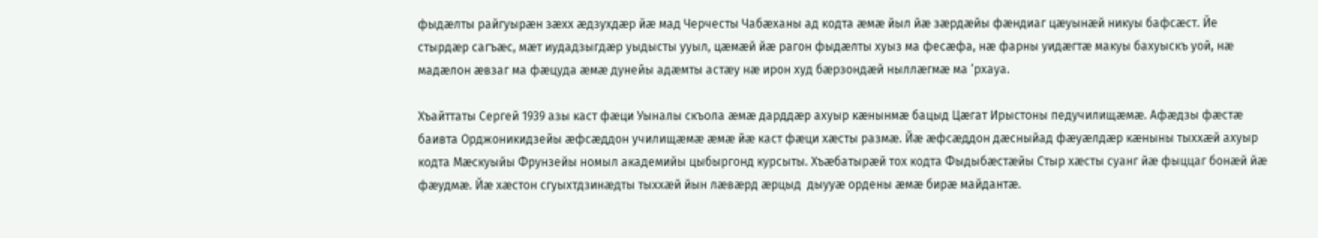фыдӕлты райгуырӕн зӕхх ӕдзухдӕр йӕ мад Черчесты Чабӕханы ад кодта ӕмӕ йыл йӕ зӕрдӕйы фӕндиаг цӕуынӕй никуы бафсӕст. Йе стырдӕр сагъӕс, мӕт иудадзыгдӕр уыдысты ууыл, цӕмӕй йӕ рагон фыдӕлты хуыз ма фесӕфа, нӕ фарны уидӕгтӕ макуы бахуыскъ уой, нӕ мадӕлон ӕвзаг ма фӕцуда ӕмӕ дунейы адӕмты астӕу нӕ ирон худ бӕрзондӕй ныллӕгмӕ ма ‘рхауа.

Хъайттаты Сергей 1939 азы каст фӕци Уыналы скъола ӕмӕ дарддӕр ахуыр кӕнынмӕ бацыд Цӕгат Ирыстоны педучилищӕмӕ. Афӕдзы фӕстӕ баивта Орджоникидзейы ӕфсӕддон училищӕмӕ ӕмӕ йӕ каст фӕци хӕсты размӕ. Йӕ ӕфсӕддон дӕсныйад фӕуӕлдӕр кӕныны тыххӕй ахуыр кодта Мӕскуыйы Фрунзейы номыл академийы цыбыргонд курсыты. Хъӕбатырӕй тох кодта Фыдыбӕстӕйы Стыр хӕсты суанг йӕ фыццаг бонӕй йӕ фӕудмӕ. Йӕ хӕстон сгуыхтдзинӕдты тыххӕй йын лӕвӕрд ӕрцыд  дыууӕ ордены ӕмӕ бирӕ майдантӕ.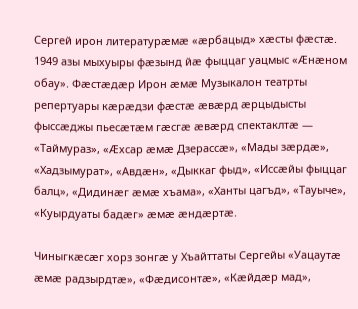Сергей ирон литературӕмӕ «ӕрбацыд» хӕсты фӕстӕ. 1949 азы мыхуыры фӕзынд йӕ фыццаг уацмыс «Ӕнӕном обау». Фӕстӕдӕр Ирон ӕмӕ Музыкалон театрты репертуары кӕрӕдзи фӕстӕ ӕвӕрд ӕрцыдысты фыссӕджы пьесӕтӕм гӕсгӕ ӕвӕрд спектаклтӕ — «Таймураз», «Ӕхсар ӕмӕ Дзерассӕ», «Мады зӕрдӕ», «Хадзымурат», «Авдӕн», «Дыккаг фыд», «Иссӕйы фыццаг балц», «Дидинӕг ӕмӕ хъама», «Ханты цагъд», «Тауыче», «Куырдуаты бадӕг» ӕмӕ ӕндӕртӕ.

Чиныгкӕсӕг хорз зонгӕ у Хъайттаты Сергейы «Уацаутӕ ӕмӕ радзырдтӕ», «Фӕдисонтӕ», «Кӕйдӕр мад»,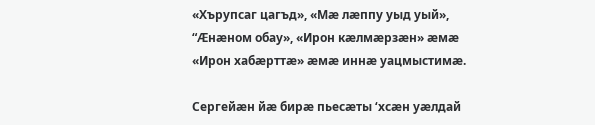«Хърупсаг цагъд», «Мӕ лӕппу уыд уый», “Ӕнӕном обау», «Ирон кӕлмӕрзӕн» ӕмӕ «Ирон хабӕрттӕ» ӕмӕ иннӕ уацмыстимӕ.

Сергейӕн йӕ бирӕ пьесӕты ‘хсӕн уӕлдай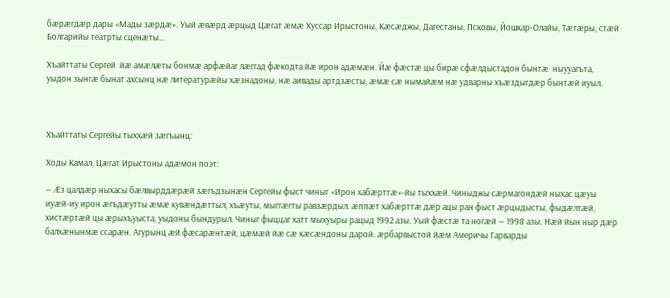бӕрӕгдӕр дары «Мады зӕрдӕ». Уый ӕвӕрд ӕрцыд Цӕгат ӕмӕ Хуссар Ирыстоны, Кӕсӕджы, Дагестаны, Псковы, Йошкар-Олайы, Тӕтӕры, стӕй Болгарийы театрты сценӕты…

Хъайттаты Сергей  йӕ амӕлӕты бонмӕ арфӕйаг лӕггад фӕкодта йӕ ирон адӕмӕн. Йӕ фӕстӕ цы бирӕ сфӕлдыстадон бынтӕ  ныууагъта, уыдон зынгӕ бынат ахсынц нӕ литературӕйы хӕзнадоны, нӕ аивады артдзӕсты, ӕмӕ сӕ нымайӕм нӕ удварны хъӕздыгдӕр бынтӕй иуыл.



Хъайттаты Сергейы тыххӕй зӕгъынц:

Ходы Камал, Цӕгат Ирыстоны адӕмон поэт:

— Ӕз цалдӕр ныхасы бӕлвырддӕрӕй зӕгъдзынӕн Сергейы фыст чиныг «Ирон хабӕрттӕ»-йы тыххӕй. Чиныджы сӕрмагондӕй ныхас цӕуы иуӕй-иу ирон ӕгъдӕутты ӕмӕ кувӕндӕттыл, хъӕуты, мыггӕгты равзӕрдыл. ӕппӕт хабӕрттӕ дӕр ацы ран фыст ӕрцыдысты, фыдӕлтӕй, хистӕртӕй цы ӕрыхъуыста, уыдоны бындурыл. Чиныг фыццаг хатт мыхуыры рацыд 1992 азы. Уый фӕстӕ та ногӕй — 1998 азы. Нӕй йын ныр дӕр балхӕнынмӕ ссарӕн. Агурынц ӕй фӕсарӕнтӕй, цӕмӕй йӕ сӕ кӕсӕндоны дарой. ӕрбарвыстой йӕм Америчы Гарварды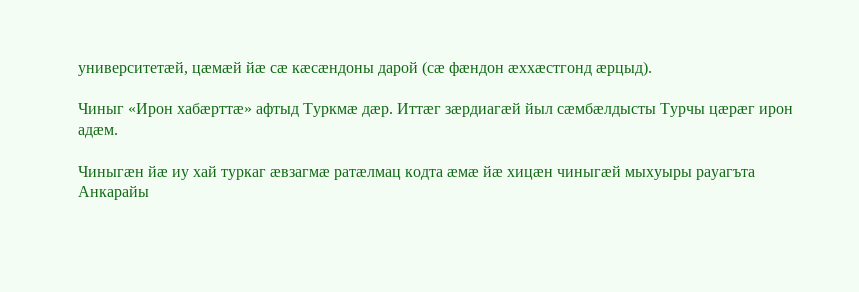университетӕй, цӕмӕй йӕ сӕ кӕсӕндоны дарой (сӕ фӕндон ӕххӕстгонд ӕрцыд).

Чиныг «Ирон хабӕрттӕ» афтыд Туркмӕ дӕр. Иттӕг зӕрдиагӕй йыл сӕмбӕлдысты Турчы цӕрӕг ирон адӕм.

Чиныгӕн йӕ иу хай туркаг ӕвзагмӕ ратӕлмац кодта ӕмӕ йӕ хицӕн чиныгӕй мыхуыры рауагъта Анкарайы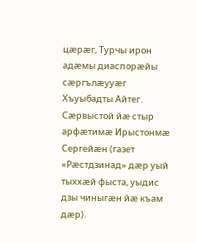цӕрӕг, Турчы ирон адӕмы диаспорӕйы сӕргълӕууӕг Хъуыбадты Айтег. Сӕрвыстой йӕ стыр арфӕтимӕ Ирыстонмӕ Сергейӕн (газет «Рӕстдзинад» дӕр уый тыххӕй фыста, уыдис дзы чиныгӕн йӕ къам дӕр).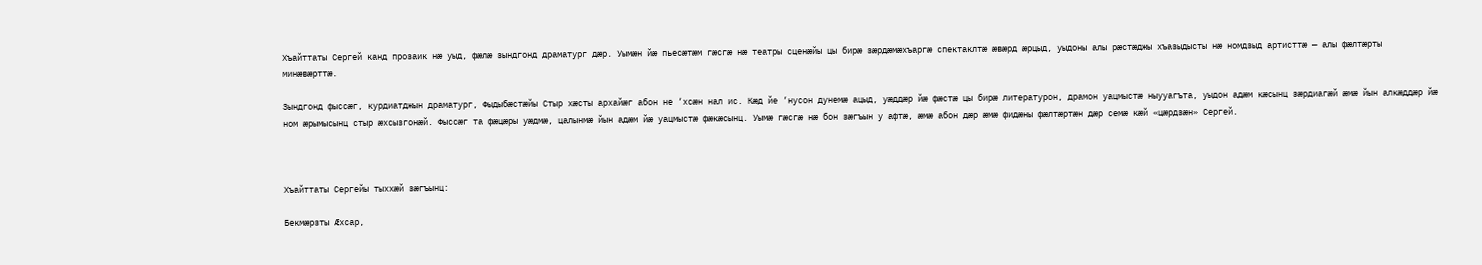Хъайттаты Сергей канд прозаик нӕ уыд, фӕлӕ зындгонд драматург дӕр. Уымӕн йӕ пьесӕтӕм гӕсгӕ нӕ театры сценӕйы цы бирӕ зӕрдӕмӕхъаргӕ спектаклтӕ ӕвӕрд ӕрцыд, уыдоны алы рӕстӕджы хъазыдысты нӕ номдзыд артисттӕ — алы фӕлтӕрты минӕвӕрттӕ.

Зындгонд фыссӕг, курдиатджын драматург, Фыдыбӕстӕйы Стыр хӕсты архайӕг абон не ‘хсӕн нал ис. Кӕд йе ‘нусон дунемӕ ацыд, уӕддӕр йӕ фӕстӕ цы бирӕ литературон, драмон уацмыстӕ ныууагъта, уыдон адӕм кӕсынц зӕрдиагӕй ӕмӕ йын алкӕддӕр йӕ ном ӕрымысынц стыр ӕхсызгонӕй. Фыссӕг та фӕцӕры уӕдмӕ, цалынмӕ йын адӕм йӕ уацмыстӕ фӕкӕсынц. Уымӕ гӕсгӕ нӕ бон зӕгъын у афтӕ, ӕмӕ абон дӕр ӕмӕ фидӕны фӕлтӕртӕн дӕр семӕ кӕй «цӕрдзӕн» Сергей.



Хъайттаты Сергейы тыххӕй зӕгъынц:

Бекмӕрзты Ӕхсар,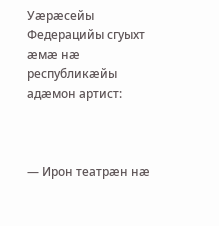Уӕрӕсейы Федерацийы сгуыхт ӕмӕ нӕ республикӕйы адӕмон артист:



— Ирон театрӕн нӕ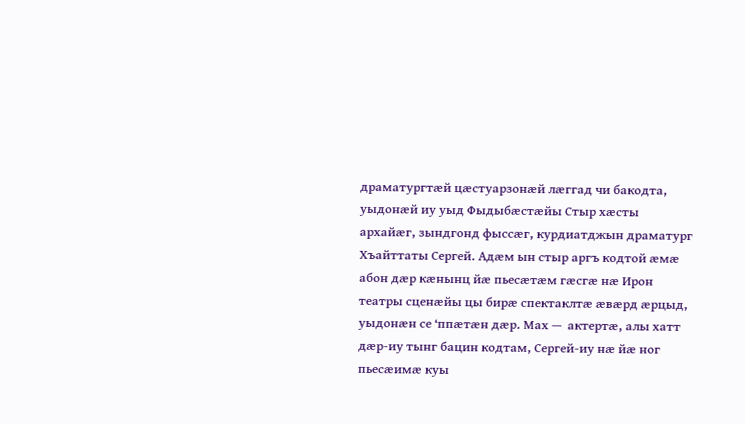драматургтӕй цӕстуарзонӕй лӕггад чи бакодта, уыдонӕй иу уыд Фыдыбӕстӕйы Стыр хӕсты архайӕг, зындгонд фыссӕг, курдиатджын драматург Хъайттаты Сергей. Адӕм ын стыр аргъ кодтой ӕмӕ абон дӕр кӕнынц йӕ пьесӕтӕм гӕсгӕ нӕ Ирон театры сценӕйы цы бирӕ спектаклтӕ ӕвӕрд ӕрцыд, уыдонӕн се ‘ппӕтӕн дӕр. Мах —  актертӕ, алы хатт дӕр-иу тынг бацин кодтам, Сергей-иу нӕ йӕ ног  пьесӕимӕ куы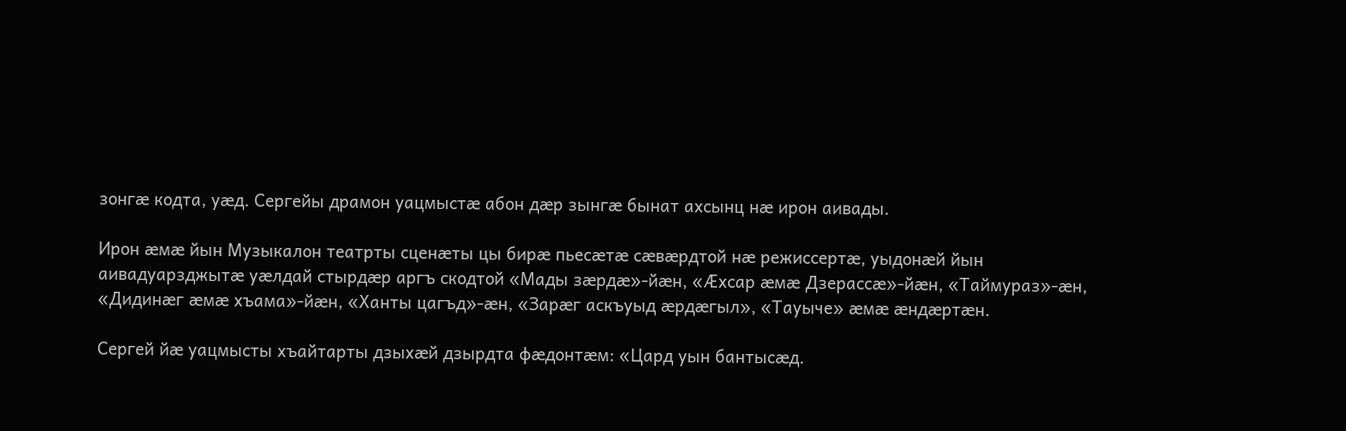зонгӕ кодта, уӕд. Сергейы драмон уацмыстӕ абон дӕр зынгӕ бынат ахсынц нӕ ирон аивады.

Ирон ӕмӕ йын Музыкалон театрты сценӕты цы бирӕ пьесӕтӕ сӕвӕрдтой нӕ режиссертӕ, уыдонӕй йын аивадуарзджытӕ уӕлдай стырдӕр аргъ скодтой «Мады зӕрдӕ»-йӕн, «Ӕхсар ӕмӕ Дзерассӕ»-йӕн, «Таймураз»-ӕн, «Дидинӕг ӕмӕ хъама»-йӕн, «Ханты цагъд»-ӕн, «Зарӕг аскъуыд ӕрдӕгыл», «Тауыче» ӕмӕ ӕндӕртӕн.

Сергей йӕ уацмысты хъайтарты дзыхӕй дзырдта фӕдонтӕм: «Цард уын бантысӕд.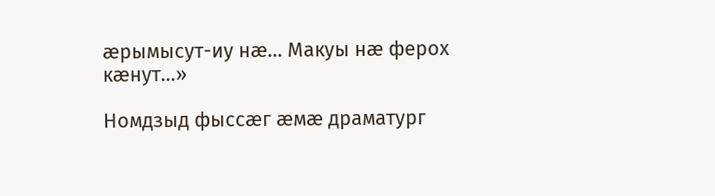ӕрымысут-иу нӕ… Макуы нӕ ферох кӕнут…»

Номдзыд фыссӕг ӕмӕ драматург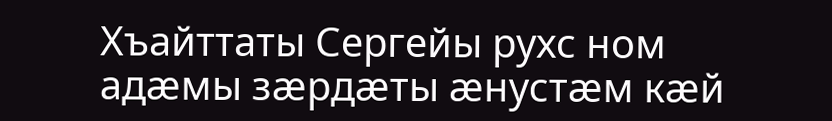Хъайттаты Сергейы рухс ном адӕмы зӕрдӕты ӕнустӕм кӕй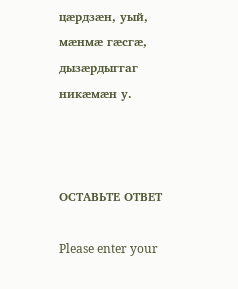цӕрдзӕн, уый, мӕнмӕ гӕсгӕ, дызӕрдыггаг никӕмӕн у.



ОСТАВЬТЕ ОТВЕТ

Please enter your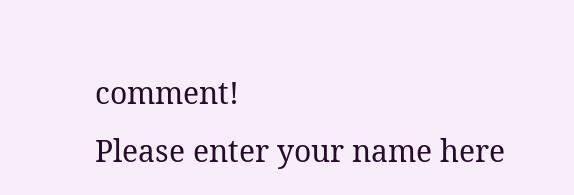comment!
Please enter your name here